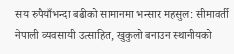सय रुपैयाँभन्दा बढीको सामानमा भन्सार महसुल: सीमावर्ती नेपाली व्यवसायी उत्साहित, खुकुलो बनाउन स्थानीयको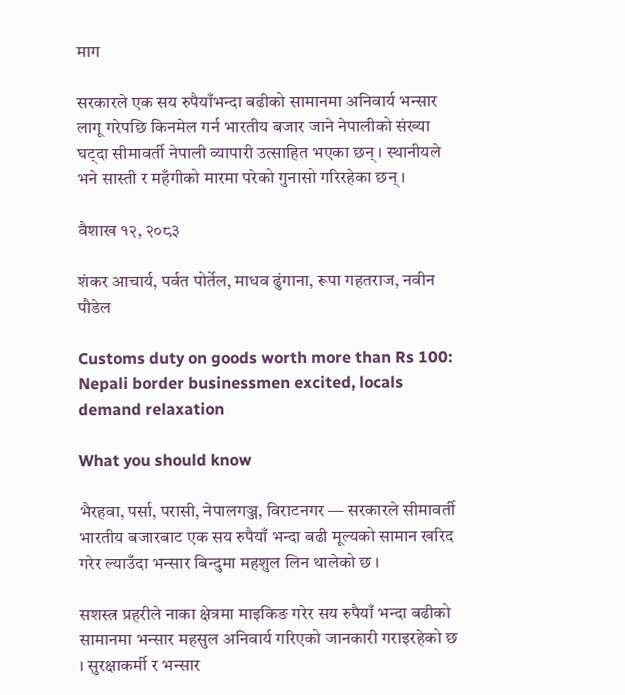माग

सरकारले एक सय रुपैयाँभन्दा बढीको सामानमा अनिवार्य भन्सार लागू गरेपछि किनमेल गर्न भारतीय बजार जाने नेपालीको संख्या घट्दा सीमावर्ती नेपाली व्यापारी उत्साहित भएका छन् । स्थानीयले भने सास्ती र महँगीको मारमा परेको गुनासो गरिरहेका छन् ।

वैशाख १२, २०८३

शंकर आचार्य, पर्वत पोर्तेल, माधव ढुंगाना, रूपा गहतराज, नवीन पौडेल

Customs duty on goods worth more than Rs 100: Nepali border businessmen excited, locals demand relaxation

What you should know

भैरहवा, पर्सा, परासी, नेपालगञ्ज, विराटनगर — सरकारले सीमावर्ती भारतीय बजारबाट एक सय रुपैयाँ भन्दा बढी मूल्यको सामान खरिद गरेर ल्याउँदा भन्सार बिन्दुमा महशुल लिन थालेको छ ।

सशस्त्र प्रहरीले नाका क्षेत्रमा माइकिङ गरेर सय रुपैयाँ भन्दा बढीको सामानमा भन्सार महसुल अनिवार्य गरिएको जानकारी गराइरहेको छ । सुरक्षाकर्मी र भन्सार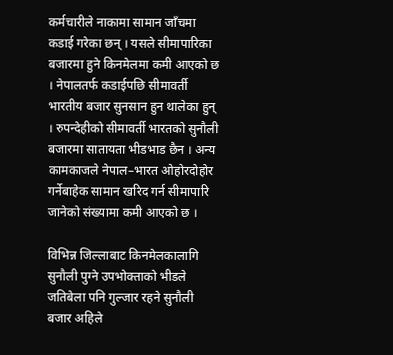कर्मचारीले नाकामा सामान जाँचमा कडाई गरेका छन् । यसले सीमापारिका बजारमा हुने किनमेलमा कमी आएको छ । नेपालतर्फ कडाईपछि सीमावर्ती भारतीय बजार सुनसान हुन थालेका हुन् । रुपन्देहीको सीमावर्ती भारतको सुनौली बजारमा सातायता भीडभाड छैन । अन्य कामकाजले नेपाल–भारत ओहोरदोहोर गर्नेबाहेक सामान खरिद गर्न सीमापारि जानेको संख्यामा कमी आएको छ ।

विभिन्न जिल्लाबाट किनमेलकालागि सुनौली पुग्ने उपभोक्ताको भीडले जतिबेला पनि गुल्जार रहने सुनौली बजार अहिले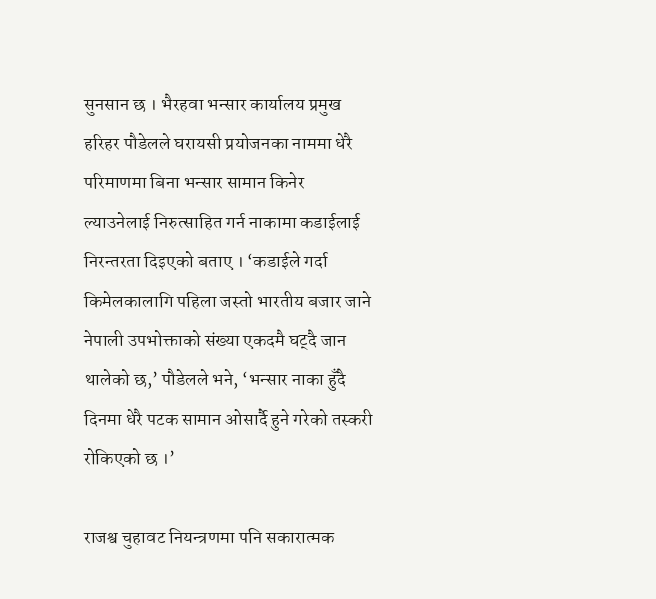सुनसान छ । भैरहवा भन्सार कार्यालय प्रमुख हरिहर पौडेलले घरायसी प्रयोजनका नाममा धेरै परिमाणमा बिना भन्सार सामान किनेर ल्याउनेलाई निरुत्साहित गर्न नाकामा कडाईलाई निरन्तरता दिइएको बताए । ‘कडाईले गर्दा किमेलकालागि पहिला जस्तो भारतीय बजार जाने नेपाली उपभोक्ताको संख्या एकदमै घट्दै जान थालेको छ,’ पौडेलले भने, ‘भन्सार नाका हुँदै दिनमा धेरै पटक सामान ओसार्दै हुने गरेको तस्करी रोकिएको छ ।’

राजश्व चुहावट नियन्त्रणमा पनि सकारात्मक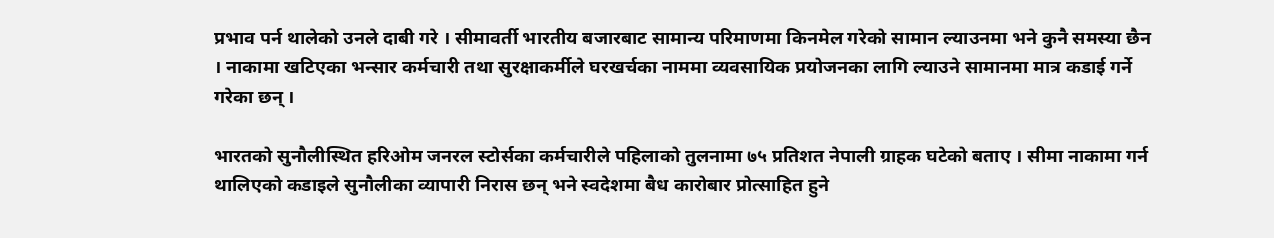प्रभाव पर्न थालेको उनले दाबी गरे । सीमावर्ती भारतीय बजारबाट सामान्य परिमाणमा किनमेल गरेको सामान ल्याउनमा भने कुनै समस्या छैन । नाकामा खटिएका भन्सार कर्मचारी तथा सुरक्षाकर्मीले घरखर्चका नाममा व्यवसायिक प्रयोजनका लागि ल्याउने सामानमा मात्र कडाई गर्ने गरेका छन् ।

भारतको सुनौलीस्थित हरिओम जनरल स्टोर्सका कर्मचारीले पहिलाको तुलनामा ७५ प्रतिशत नेपाली ग्राहक घटेको बताए । सीमा नाकामा गर्न थालिएको कडाइले सुनौलीका व्यापारी निरास छन् भने स्वदेशमा बैध कारोबार प्रोत्साहित हुने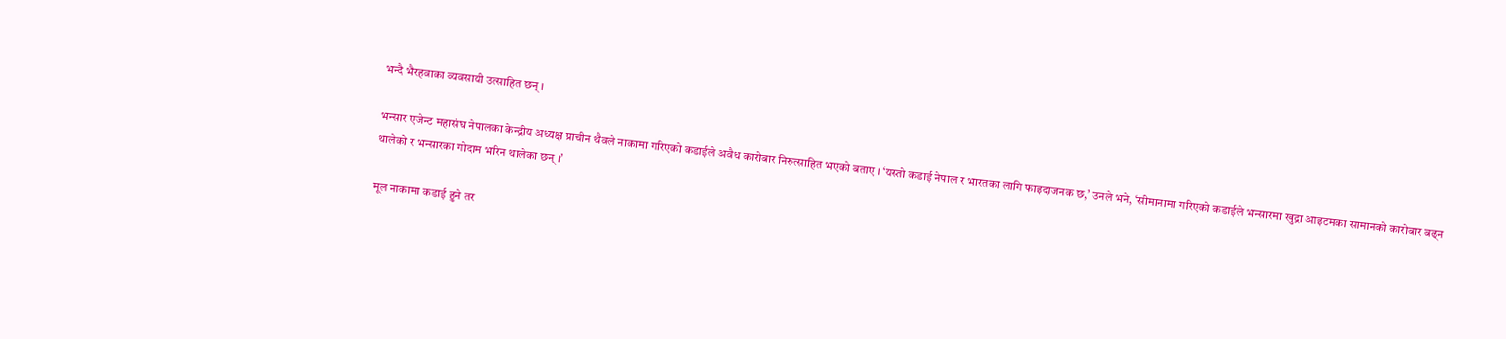भन्दै भैरहवाका व्यवसायी उत्साहित छन् ।

भन्सार एजेन्ट महासंघ नेपालका केन्द्रीय अध्यक्ष प्राचीन थैवले नाकामा गरिएको कडाईले अवैध कारोबार निरुत्साहित भएको बताए । ‘यस्तो कडाई नेपाल र भारतका लागि फाइदाजनक छ,’ उनले भने, ‘सीमानामा गरिएको कडाईले भन्सारमा खुद्रा आइटमका सामानको कारोबार बढ्न थालेको र भन्सारका गोदाम भरिन थालेका छन् ।’

मूल नाकामा कडाई हुने तर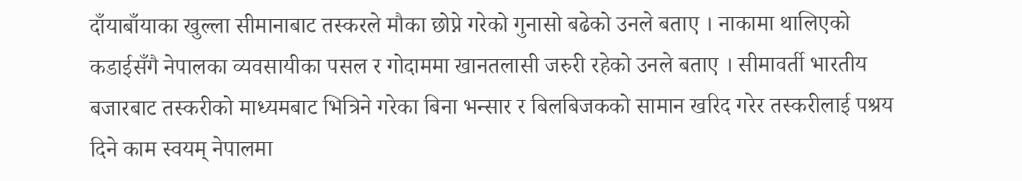दाँयाबाँयाका खुल्ला सीमानाबाट तस्करले मौका छोप्ने गरेको गुनासो बढेको उनले बताए । नाकामा थालिएको कडाईसँगै नेपालका व्यवसायीका पसल र गोदाममा खानतलासी जरुरी रहेको उनले बताए । सीमावर्ती भारतीय बजारबाट तस्करीको माध्यमबाट भित्रिने गरेका बिना भन्सार र बिलबिजकको सामान खरिद गरेर तस्करीलाई पश्रय दिने काम स्वयम् नेपालमा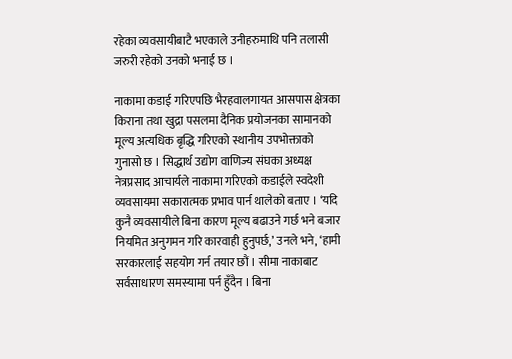रहेका व्यवसायीबाटै भएकाले उनीहरुमाथि पनि तलासी जरुरी रहेको उनको भनाई छ ।

नाकामा कडाई गरिएपछि भैरहवालगायत आसपास क्षेत्रका किराना तथा खुद्रा पसलमा दैनिक प्रयोजनका सामानको मूल्य अत्यधिक बृद्धि गरिएको स्थानीय उपभोक्ताको गुनासो छ । सिद्धार्थ उद्योग वाणिज्य संघका अध्यक्ष नेत्रप्रसाद आचार्यले नाकामा गरिएको कडाईले स्वदेशी व्यवसायमा सकारात्मक प्रभाव पार्न थालेको बताए । ‘यदि कुनै व्यवसायीले बिना कारण मूल्य बढाउने गर्छ भने बजार नियमित अनुगमन गरि कारवाही हुनुपर्छ,’ उनले भने, ‘हामी सरकारलाई सहयोग गर्न तयार छौं । सीमा नाकाबाट सर्वसाधारण समस्यामा पर्न हुँदैन । बिना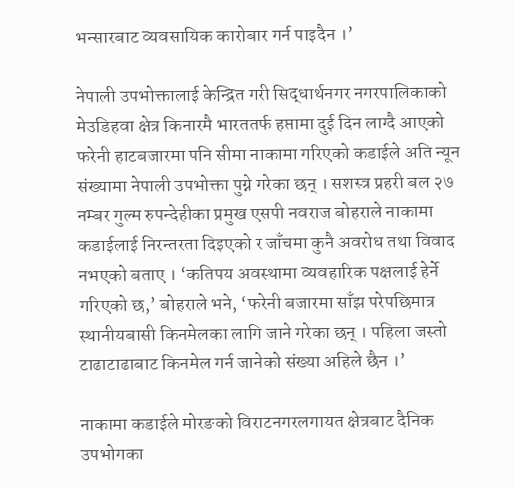भन्सारबाट व्यवसायिक कारोबार गर्न पाइदैन ।’

नेपाली उपभोक्तालाई केन्द्रित गरी सिद्धार्थनगर नगरपालिकाको मेउडिहवा क्षेत्र किनारमै भारततर्फ हप्तामा दुई दिन लाग्दै आएको फरेनी हाटबजारमा पनि सीमा नाकामा गरिएको कडाईले अति न्यून संख्यामा नेपाली उपभोक्ता पुग्ने गरेका छन् । सशस्त्र प्रहरी बल २७ नम्बर गुल्म रुपन्देहीका प्रमुख एसपी नवराज बोहराले नाकामा कडाईलाई निरन्तरता दिइएको र जाँचमा कुनै अवरोध तथा विवाद नभएको बताए । ‘कतिपय अवस्थामा व्यवहारिक पक्षलाई हेर्ने गरिएको छ,’ बोहराले भने, ‘फरेनी बजारमा साँझ परेपछिमात्र स्थानीयबासी किनमेलका लागि जाने गरेका छन् । पहिला जस्तो टाढाटाढाबाट किनमेल गर्न जानेको संख्या अहिले छैन ।’

नाकामा कडाईले मोरङको विराटनगरलगायत क्षेत्रबाट दैनिक उपभोगका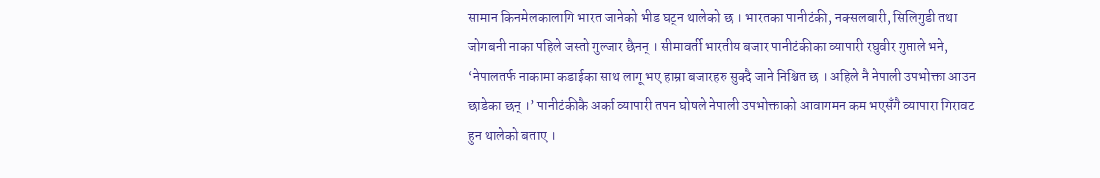सामान किनमेलकालागि भारत जानेको भीड घट्न थालेको छ । भारतका पानीटंकी, नक्सलबारी, सिलिगुडी तथा जोगबनी नाका पहिले जस्तो गुल्जार छैनन् । सीमावर्ती भारतीय बजार पानीटंकीका व्यापारी रघुवीर गुप्ताले भने, ‘नेपालतर्फ नाकामा कडाईका साथ लागू भए हाम्रा बजारहरु सुक्दै जाने निश्चित छ । अहिले नै नेपाली उपभोक्ता आउन छाडेका छन् ।’ पानीटंकीकै अर्का व्यापारी तपन घोषले नेपाली उपभोक्ताको आवागमन कम भएसँगै व्यापारा गिरावट हुन थालेको बताए ।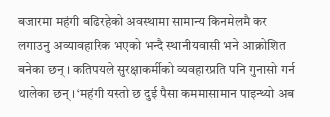बजारमा महंगी बढिरहेको अवस्थामा सामान्य किनमेलमै कर लगाउनु अव्यावहारिक भएको भन्दै स्थानीयवासी भने आक्रोशित बनेका छन् । कतिपयले सुरक्षाकर्मीको व्यवहारप्रति पनि गुनासो गर्न थालेका छन् । ‘महंगी यस्तो छ दुई पैसा कममासामान पाइन्थ्यो अब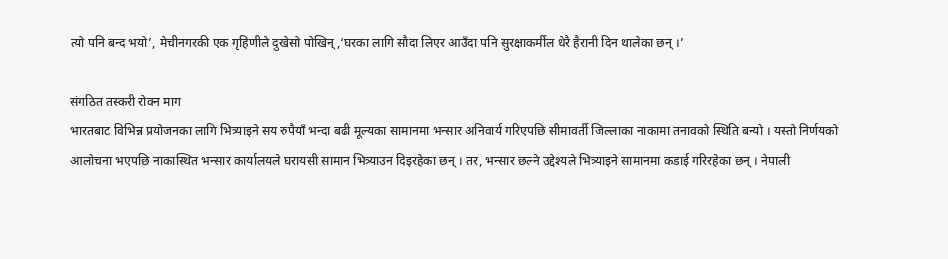त्यो पनि बन्द भयो’, मेचीनगरकी एक गृहिणीले दुखेसो पोखिन्,‘घरका लागि सौदा लिएर आउँदा पनि सुरक्षाकर्मील धेरै हैरानी दिन थालेका छन् ।’

संगठित तस्करी रोक्न माग
भारतबाट विभिन्न प्रयोजनका लागि भित्र्याइने सय रुपैयाँ भन्दा बढी मूल्यका सामानमा भन्सार अनिवार्य गरिएपछि सीमावर्ती जिल्लाका नाकामा तनावको स्थिति बन्यो । यस्तो निर्णयको आलोचना भएपछि नाकास्थित भन्सार कार्यालयले घरायसी सामान भित्र्याउन दिइरहेका छन् । तर, भन्सार छल्ने उद्देश्यले भित्र्याइने सामानमा कडाई गरिरहेका छन् । नेपाली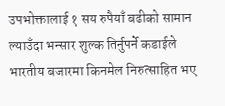उपभोक्तालाई १ सय रुपैयाँ बढीको सामान ल्याउँदा भन्सार शुल्क तिर्नुपर्ने कडाईले भारतीय बजारमा किनमेल निरुत्साहित भए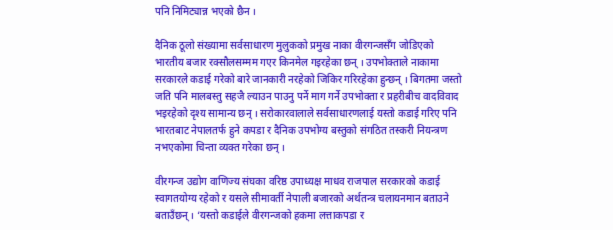पनि निमिट्यान्न भएको छैन ।

दैनिक ठूलो संख्यामा सर्वसाधारण मुलुकको प्रमुख नाका वीरगन्जसँग जोडिएको भारतीय बजार रक्सौलसम्मम गएर किनमेल गइरहेका छन् । उपभोक्ताले नाकामा सरकारले कडाई गरेको बारे जानकारी नरहेको जिकिर गरिरहेका हुन्छन् । बिगतमा जस्तो जति पनि मालबस्तु सहजै ल्याउन पाउनु पर्ने माग गर्ने उपभोक्ता र प्रहरीबीच वादविवाद भइरहेको दृश्य सामान्य छन् । सरोकारवालाले सर्वसाधारणलाई यस्तो कडाई गरिए पनि भारतबाट नेपालतर्फ हुने कपडा र दैनिक उपभोग्य बस्तुको संगठित तस्करी नियन्त्रण नभएकोमा चिन्ता व्यक्त गरेका छन् ।

वीरगन्ज उद्योग वाणिज्य संघका वरिष्ठ उपाध्यक्ष माधव राजपाल सरकारको कडाई स्वागतयोग्य रहेको र यसले सीमावर्ती नेपाली बजारको अर्थतन्त्र चलायनमान बताउने बताउँछन् । ‘यस्तो कडाईले वीरगन्जको हकमा लत्ताकपडा र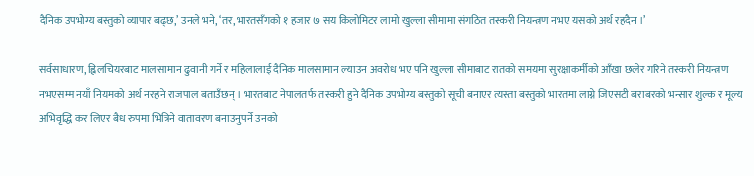दैनिक उपभोग्य बस्तुको व्यापार बढ्छ,’ उनले भने, ‘तर, भारतसँगको १ हजार ७ सय किलोमिटर लामो खुल्ला सीमामा संगठित तस्करी नियन्त्रण नभए यसको अर्थ रहदैन ।’

सर्वसाधारण, ह्विलचियरबाट मालसामान ढुवानी गर्ने र महिलालाई दैनिक मालसामान ल्याउन अवरोध भए पनि खुल्ला सीमाबाट रातको समयमा सुरक्षाकर्मीको आँखा छलेर गरिने तस्करी नियन्त्रण नभएसम्म नयाँ नियमको अर्थ नरहने राजपाल बताउँछन् । भारतबाट नेपालतर्फ तस्करी हुने दैनिक उपभोग्य बस्तुको सूची बनाएर त्यस्ता बस्तुको भारतमा लाग्ने जिएसटी बराबरको भन्सार शुल्क र मूल्य अभिवृद्धि कर लिएर बैध रुपमा भित्रिने वातावरण बनाउनुपर्ने उनको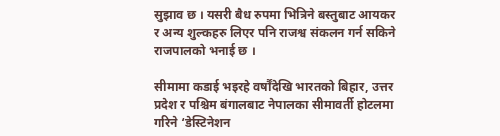सुझाव छ । यसरी बैध रुपमा भित्रिने बस्तुबाट आयकर र अन्य शुल्कहरु लिएर पनि राजश्व संकलन गर्न सकिने राजपालको भनाई छ ।

सीमामा कडाई भइरहे वर्षौंदेखि भारतको बिहार, उत्तर प्रदेश र पश्चिम बंगालबाट नेपालका सीमावर्ती होटलमा गरिने ‘डेस्टिनेशन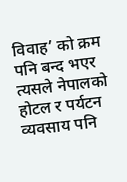विवाह’ को क्रम पनि बन्द भएर त्यसले नेपालको होटल र पर्यटन व्यवसाय पनि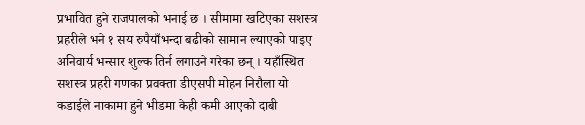प्रभावित हुने राजपालको भनाई छ । सीमामा खटिएका सशस्त्र प्रहरीले भने १ सय रुपैयाँभन्दा बढीको सामान ल्याएको पाइए अनिवार्य भन्सार शुल्क तिर्न लगाउने गरेका छन् । यहाँस्थित सशस्त्र प्रहरी गणका प्रवक्ता डीएसपी मोहन निरौला यो कडाईले नाकामा हुने भीडमा केही कमी आएको दाबी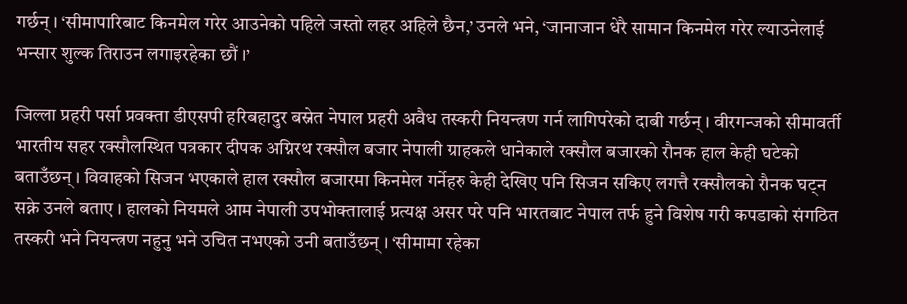गर्छन् । ‘सीमापारिबाट किनमेल गरेर आउनेको पहिले जस्तो लहर अहिले छैन,’ उनले भने, ‘जानाजान धेरै सामान किनमेल गरेर ल्याउनेलाई भन्सार शुल्क तिराउन लगाइरहेका छौं ।’

जिल्ला प्रहरी पर्सा प्रवक्ता डीएसपी हरिबहादुर बस्नेत नेपाल प्रहरी अवैध तस्करी नियन्त्रण गर्न लागिपरेको दाबी गर्छन् । वीरगन्जको सीमावर्ती भारतीय सहर रक्सौलस्थित पत्रकार दीपक अग्निरथ रक्सौल बजार नेपाली ग्राहकले धानेकाले रक्सौल बजारको रौनक हाल केही घटेको बताउँछन् । विवाहको सिजन भएकाले हाल रक्सौल बजारमा किनमेल गर्नेहरु केही देखिए पनि सिजन सकिए लगत्तै रक्सौलको रौनक घट्न सक्ने उनले बताए । हालको नियमले आम नेपाली उपभोक्तालाई प्रत्यक्ष असर परे पनि भारतबाट नेपाल तर्फ हुने विशेष गरी कपडाको संगठित तस्करी भने नियन्त्रण नहुनु भने उचित नभएको उनी बताउँछन् । ‘सीमामा रहेका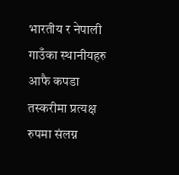भारतीय र नेपाली गाउँका स्थानीयहरु आफै कपडा तस्करीमा प्रत्यक्ष रुपमा संलग्न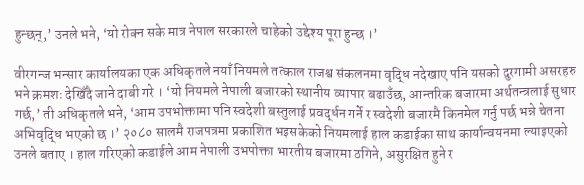हुन्छन्,’ उनले भने, ‘यो रोक्न सके मात्र नेपाल सरकारले चाहेको उद्देश्य पूरा हुन्छ ।’

वीरगन्ज भन्सार कार्यालयका एक अधिकृतले नयाँ नियमले तत्काल राजश्व संकलनमा वृद्धि नदेखाए पनि यसको दुरगामी असरहरु भने क्रमशः देखिँदै जाने दाबी गरे । ‘यो नियमले नेपाली बजारको स्थानीय व्यापार बढाउँछ, आन्तरिक बजारमा अर्थतन्त्रलाई सुधार गर्छ,’ ती अधिकृतले भने, ‘आम उपभोक्तामा पनि स्वदेशी बस्तुलाई प्रवर्द्धन गर्ने र स्वदेशी बजारमै किनमेल गर्नु पर्छ भन्ने चेतना अभिवृद्धि भएको छ ।’ २०८० सालमै राजपत्रमा प्रकाशित भइसकेको नियमलाई हाल कडाईका साथ कार्यान्वयनमा ल्याइएको उनले बताए । हाल गरिएको कडाईले आम नेपाली उभपोक्ता भारतीय बजारमा ठगिने, असुरक्षित हुने र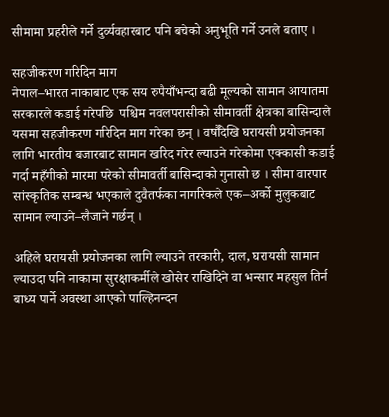सीमामा प्रहरीले गर्ने दुर्व्यवहारबाट पनि बचेको अनुभूति गर्ने उनले बताए ।

सहजीकरण गरिदिन माग
नेपाल–भारत नाकाबाट एक सय रुपैयाँभन्दा बढी मूल्यको सामान आयातमा सरकारले कडाई गरेपछि  पश्चिम नवलपरासीको सीमावर्ती क्षेत्रका बासिन्दाले यसमा सहजीकरण गरिदिन माग गरेका छन् । वर्षौंदेखि घरायसी प्रयोजनका लागि भारतीय बजारबाट सामान खरिद गरेर ल्याउने गरेकोमा एक्कासी कडाई गर्दा महँगीको मारमा परेको सीमावर्ती बासिन्दाको गुनासो छ । सीमा वारपार सांस्कृतिक सम्बन्ध भएकाले दुवैतर्फका नागरिकले एक–अर्को मुलुकबाट सामान ल्याउने–लैजाने गर्छन् ।

अहिले घरायसी प्रयोजनका लागि ल्याउने तरकारी, दाल, घरायसी सामान ल्याउदा पनि नाकामा सुरक्षाकर्मीले खोसेर राखिदिने वा भन्सार महसुल तिर्न बाध्य पार्ने अवस्था आएको पाल्हिनन्दन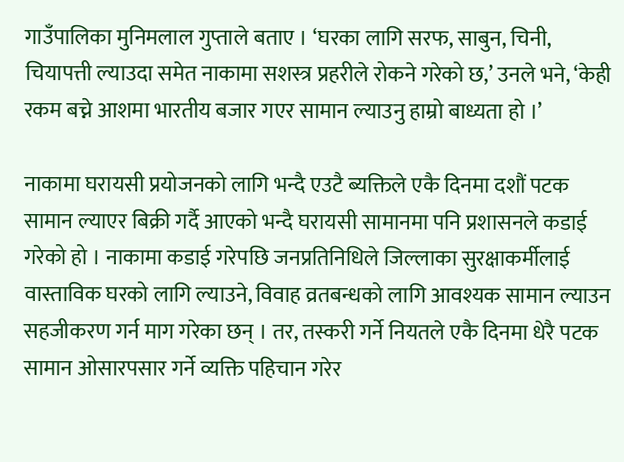गाउँपालिका मुनिमलाल गुप्ताले बताए । ‘घरका लागि सरफ, साबुन, चिनी, चियापत्ती ल्याउदा समेत नाकामा सशस्त्र प्रहरीले रोकने गरेको छ,’ उनले भने, ‘केही रकम बच्ने आशमा भारतीय बजार गएर सामान ल्याउनु हाम्रो बाध्यता हो ।’

नाकामा घरायसी प्रयोजनको लागि भन्दै एउटै ब्यक्तिले एकै दिनमा दशौं पटक सामान ल्याएर बिक्री गर्दै आएको भन्दै घरायसी सामानमा पनि प्रशासनले कडाई गरेको हो । नाकामा कडाई गरेपछि जनप्रतिनिधिले जिल्लाका सुरक्षाकर्मीलाई वास्ताविक घरको लागि ल्याउने, विवाह व्रतबन्धको लागि आवश्यक सामान ल्याउन सहजीकरण गर्न माग गरेका छन् । तर, तस्करी गर्ने नियतले एकै दिनमा धेरै पटक सामान ओसारपसार गर्ने व्यक्ति पहिचान गरेर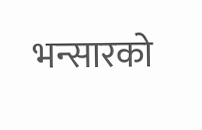भन्सारको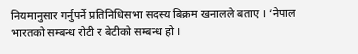नियमानुसार गर्नुपर्ने प्रतिनिधिसभा सदस्य बिक्रम खनालले बताए । ‘नेपाल भारतको सम्बन्ध रोटी र बेटीको सम्बन्ध हो ।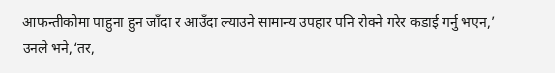आफन्तीकोमा पाहुना हुन जाँदा र आउँदा ल्याउने सामान्य उपहार पनि रोक्ने गरेर कडाई गर्नु भएन,’ उनले भने,‘तर,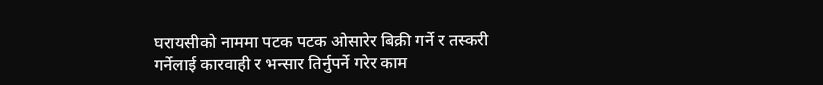घरायसीको नाममा पटक पटक ओसारेर बिक्री गर्ने र तस्करी गर्नेलाई कारवाही र भन्सार तिर्नुपर्ने गरेर काम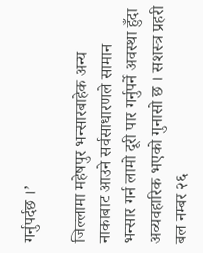गर्नुपर्दछ ।’

जिल्लामा महेषपुर भन्सारबाहेक अन्य नाकाबाट आउने सर्वसाधारणले सामान भन्सार गर्न लामो दूरी पार गर्नुपर्ने अवस्था हुँदा अव्यवहारिक भएको गुनासो छ । सशस्त्र प्रहरी बल नम्बर २६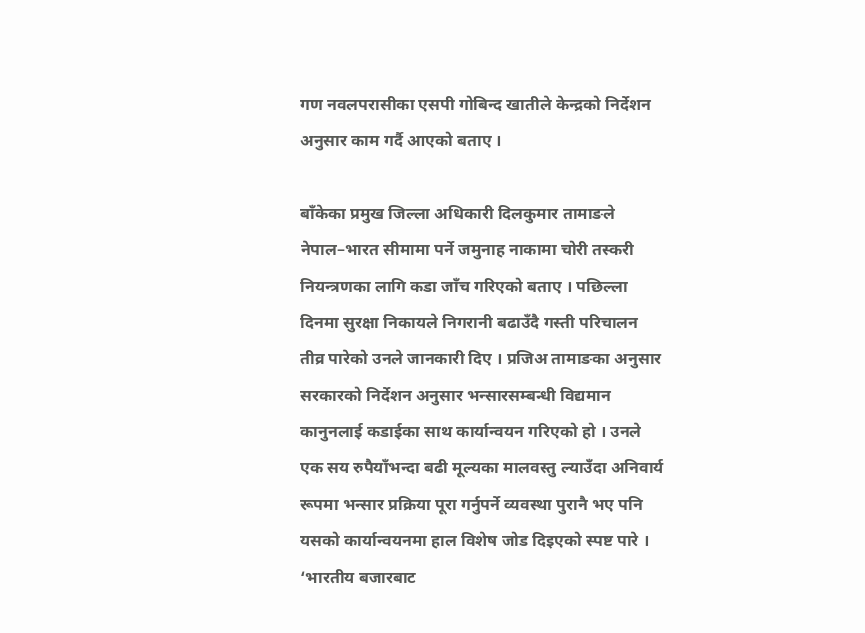गण नवलपरासीका एसपी गोबिन्द खातीले केन्द्रको निर्देशन अनुसार काम गर्दै आएको बताए ।

बाँकेका प्रमुख जिल्ला अधिकारी दिलकुमार तामाङले नेपाल–भारत सीमामा पर्ने जमुनाह नाकामा चोरी तस्करी नियन्त्रणका लागि कडा जाँच गरिएको बताए । पछिल्ला दिनमा सुरक्षा निकायले निगरानी बढाउँदै गस्ती परिचालन तीव्र पारेको उनले जानकारी दिए । प्रजिअ तामाङका अनुसार सरकारको निर्देशन अनुसार भन्सारसम्बन्धी विद्यमान कानुनलाई कडाईका साथ कार्यान्वयन गरिएको हो । उनले एक सय रुपैयाँभन्दा बढी मूल्यका मालवस्तु ल्याउँदा अनिवार्य रूपमा भन्सार प्रक्रिया पूरा गर्नुपर्ने व्यवस्था पुरानै भए पनि यसको कार्यान्वयनमा हाल विशेष जोड दिइएको स्पष्ट पारे । ‘भारतीय बजारबाट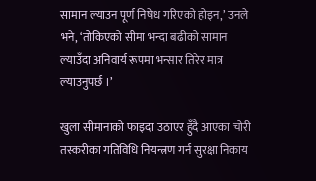सामान ल्याउन पूर्ण निषेध गरिएको होइन,’ उनले भने, ‘तोकिएको सीमा भन्दा बढीको सामान ल्याउँदा अनिवार्य रूपमा भन्सार तिरेर मात्र ल्याउनुपर्छ ।’

खुला सीमानाको फाइदा उठाएर हुँदै आएका चोरी तस्करीका गतिविधि नियन्त्रण गर्न सुरक्षा निकाय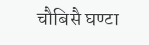चौबिसै घण्टा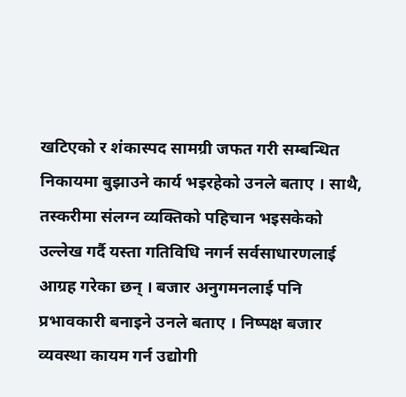खटिएको र शंकास्पद सामग्री जफत गरी सम्बन्धित निकायमा बुझाउने कार्य भइरहेको उनले बताए । साथै, तस्करीमा संलग्न व्यक्तिको पहिचान भइसकेको उल्लेख गर्दै यस्ता गतिविधि नगर्न सर्वसाधारणलाई आग्रह गरेका छन् । बजार अनुगमनलाई पनि प्रभावकारी बनाइने उनले बताए । निष्पक्ष बजार व्यवस्था कायम गर्न उद्योगी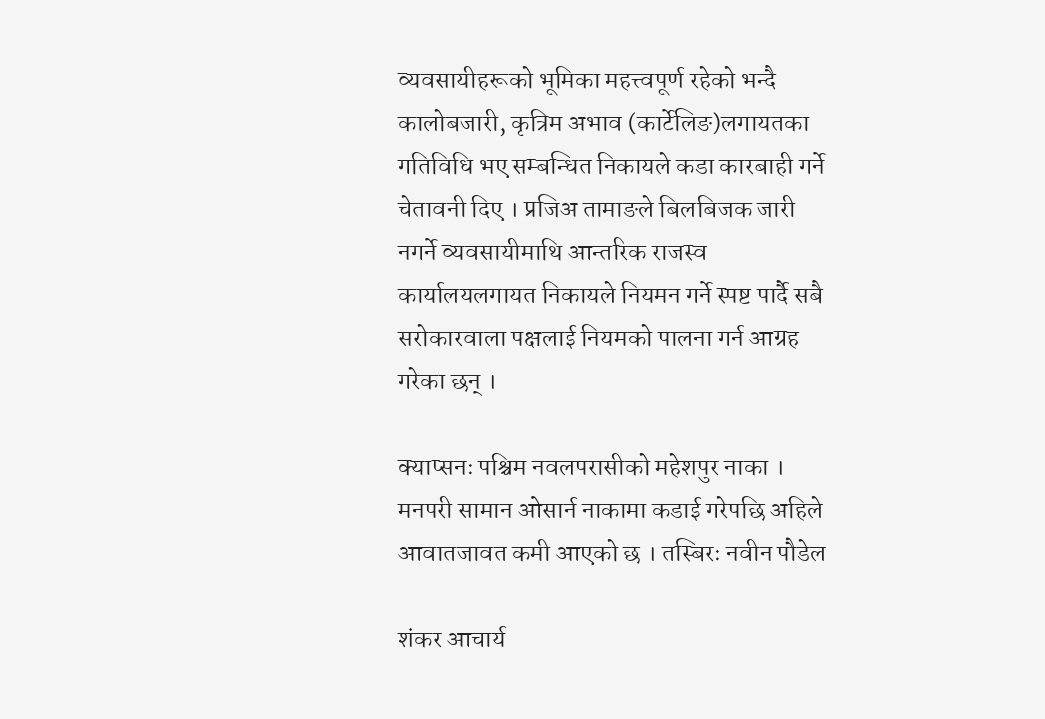व्यवसायीहरूको भूमिका महत्त्वपूर्ण रहेको भन्दै कालोबजारी, कृत्रिम अभाव (कार्टेलिङ)लगायतका गतिविधि भए सम्बन्धित निकायले कडा कारबाही गर्ने चेतावनी दिए । प्रजिअ तामाङले बिलबिजक जारी नगर्ने व्यवसायीमाथि आन्तरिक राजस्व कार्यालयलगायत निकायले नियमन गर्ने स्पष्ट पार्दै सबै सरोकारवाला पक्षलाई नियमको पालना गर्न आग्रह गरेका छन् ।

क्याप्सनः पश्चिम नवलपरासीको महेशपुर नाका । मनपरी सामान ओसार्न नाकामा कडाई गरेपछि अहिले आवातजावत कमी आएको छ । तस्बिरः नवीन पौडेल

शंकर आचार्य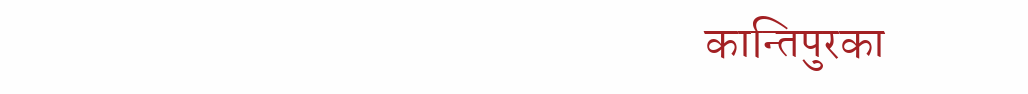कान्तिपुरका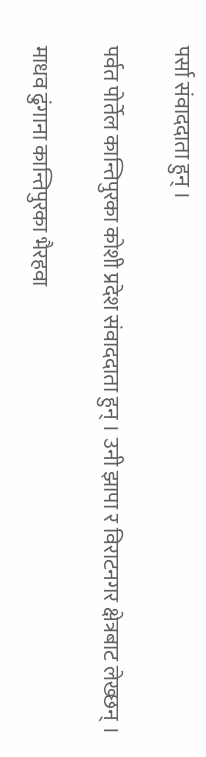पर्सा संवाददाता हुन् ।

पर्वत पोर्तेल कान्तिपुरका कोशी प्रदेश संवाददाता हुन् । उनी झापा र विराटनगर क्षेत्रबाट लेख्छन् ।

माधव ढुंगाना कान्तिपुरका भैरहवा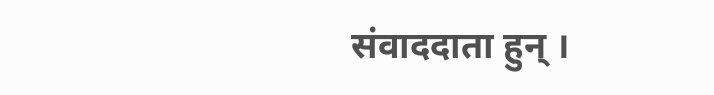संवाददाता हुन् ।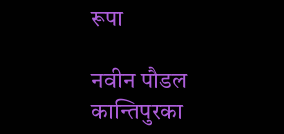रूपा

नवीन पौडल कान्तिपुरका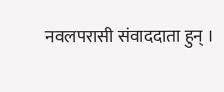नवलपरासी संवाददाता हुन् ।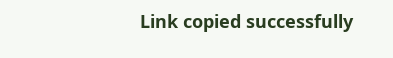Link copied successfully